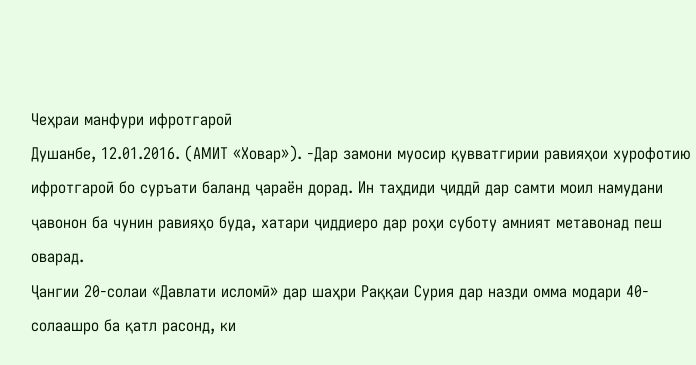Чеҳраи манфури ифротгароӣ
Душанбе, 12.01.2016. (АМИТ «Ховар»). -Дар замони муосир қувватгирии равияҳои хурофотию ифротгароӣ бо суръати баланд ҷараён дорад. Ин таҳдиди ҷиддӣ дар самти моил намудани ҷавонон ба чунин равияҳо буда, хатари ҷиддиеро дар роҳи суботу амният метавонад пеш оварад.
Ҷангии 20-солаи «Давлати исломӣ» дар шаҳри Раққаи Сурия дар назди омма модари 40-солаашро ба қатл расонд, ки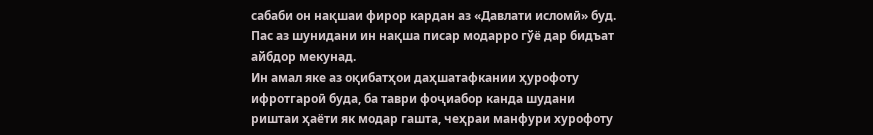сабаби он нақшаи фирор кардан аз «Давлати исломӣ» буд. Пас аз шунидани ин нақша писар модарро гўё дар бидъат айбдор мекунад.
Ин амал яке аз оқибатҳои даҳшатафкании ҳурофоту ифротгароӣ буда, ба таври фоҷиабор канда шудани риштаи ҳаёти як модар гашта, чеҳраи манфури хурофоту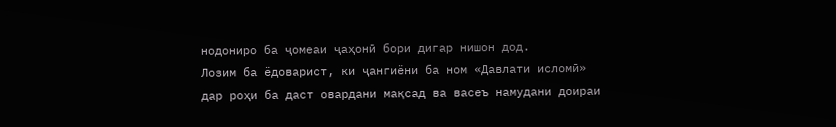нодониро ба ҷомеаи ҷаҳонӣ бори дигар нишон дод.
Лозим ба ёдоварист, ки ҷангиёни ба ном «Давлати исломӣ» дар роҳи ба даст овардани мақсад ва васеъ намудани доираи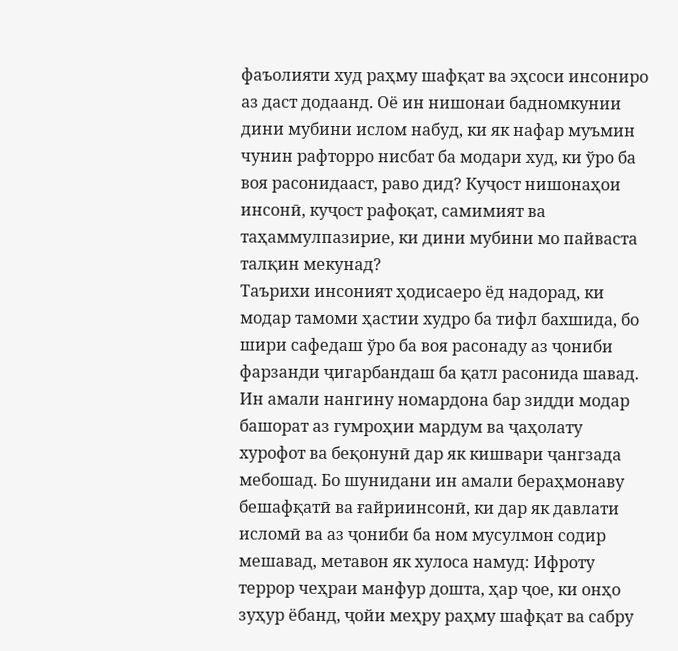фаъолияти худ раҳму шафқат ва эҳсоси инсониро аз даст додаанд. Оё ин нишонаи бадномкунии дини мубини ислом набуд, ки як нафар муъмин чунин рафторро нисбат ба модари худ, ки ўро ба воя расонидааст, раво дид? Куҷост нишонаҳои инсонӣ, куҷост рафоқат, самимият ва таҳаммулпазирие, ки дини мубини мо пайваста талқин мекунад?
Таърихи инсоният ҳодисаеро ёд надорад, ки модар тамоми ҳастии худро ба тифл бахшида, бо шири сафедаш ўро ба воя расонаду аз ҷониби фарзанди ҷигарбандаш ба қатл расонида шавад.
Ин амали нангину номардона бар зидди модар башорат аз гумроҳии мардум ва ҷаҳолату хурофот ва беқонунӣ дар як кишвари ҷангзада мебошад. Бо шунидани ин амали бераҳмонаву бешафқатӣ ва ғайриинсонӣ, ки дар як давлати исломӣ ва аз ҷониби ба ном мусулмон содир мешавад, метавон як хулоса намуд: Ифроту террор чеҳраи манфур дошта, ҳар ҷое, ки онҳо зуҳур ёбанд, ҷойи меҳру раҳму шафқат ва сабру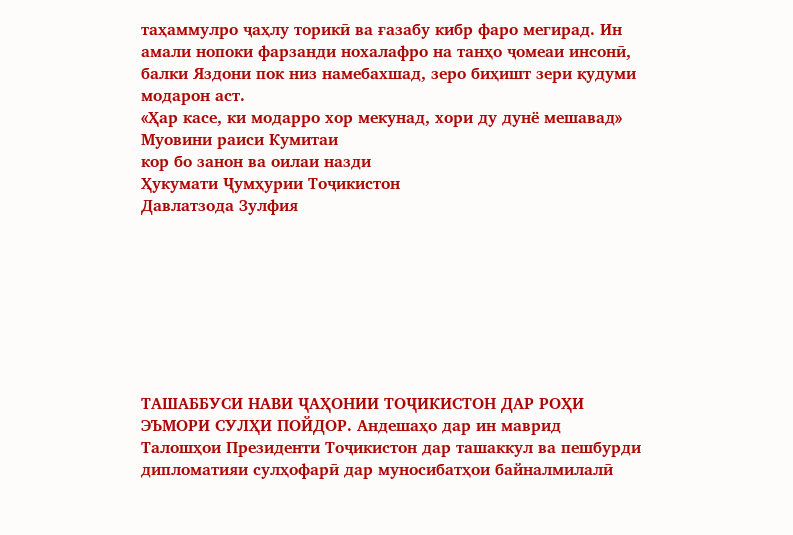таҳаммулро ҷаҳлу торикӣ ва ғазабу кибр фаро мегирад. Ин амали нопоки фарзанди нохалафро на танҳо ҷомеаи инсонӣ, балки Яздони пок низ намебахшад, зеро биҳишт зери қудуми модарон аст.
«Ҳар касе, ки модарро хор мекунад, хори ду дунё мешавад»
Муовини раиси Кумитаи
кор бо занон ва оилаи назди
Ҳукумати Ҷумҳурии Тоҷикистон
Давлатзода Зулфия








ТАШАББУСИ НАВИ ҶАҲОНИИ ТОҶИКИСТОН ДАР РОҲИ ЭЪМОРИ СУЛҲИ ПОЙДОР. Андешаҳо дар ин маврид
Талошҳои Президенти Тоҷикистон дар ташаккул ва пешбурди дипломатияи сулҳофарӣ дар муносибатҳои байналмилалӣ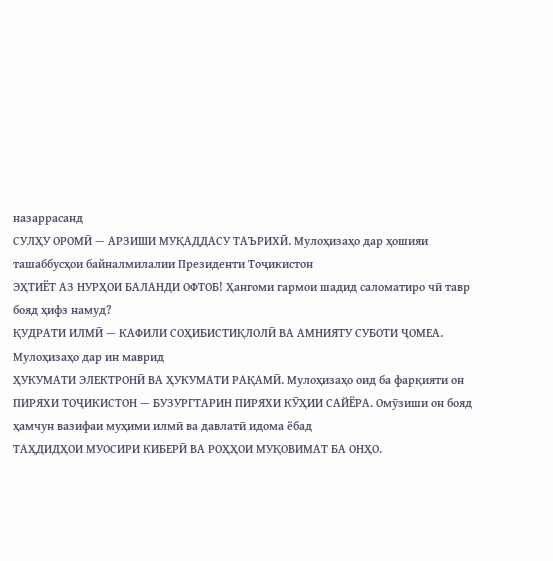назаррасанд
СУЛҲУ ОРОМӢ — АРЗИШИ МУҚАДДАСУ ТАЪРИХӢ. Мулоҳизаҳо дар ҳошияи ташаббусҳои байналмилалии Президенти Тоҷикистон
ЭҲТИЁТ АЗ НУРҲОИ БАЛАНДИ ОФТОБ! Ҳангоми гармои шадид саломатиро чӣ тавр бояд ҳифз намуд?
ҚУДРАТИ ИЛМӢ — КАФИЛИ СОҲИБИСТИҚЛОЛӢ ВА АМНИЯТУ СУБОТИ ҶОМЕА. Мулоҳизаҳо дар ин маврид
ҲУКУМАТИ ЭЛЕКТРОНӢ ВА ҲУКУМАТИ РАҚАМӢ. Мулоҳизаҳо оид ба фарқияти он
ПИРЯХИ ТОҶИКИСТОН — БУЗУРГТАРИН ПИРЯХИ КӮҲИИ САЙЁРА. Омӯзиши он бояд ҳамчун вазифаи муҳими илмӣ ва давлатӣ идома ёбад
ТАҲДИДҲОИ МУОСИРИ КИБЕРӢ ВА РОҲҲОИ МУҚОВИМАТ БА ОНҲО.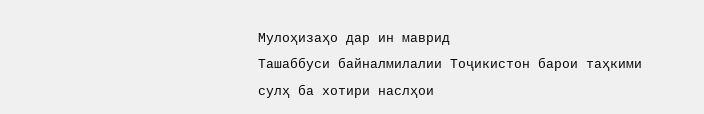Мулоҳизаҳо дар ин маврид
Ташаббуси байналмилалии Тоҷикистон барои таҳкими сулҳ ба хотири наслҳои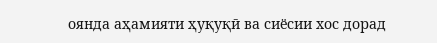оянда аҳамияти ҳуқуқӣ ва сиёсии хос дорад